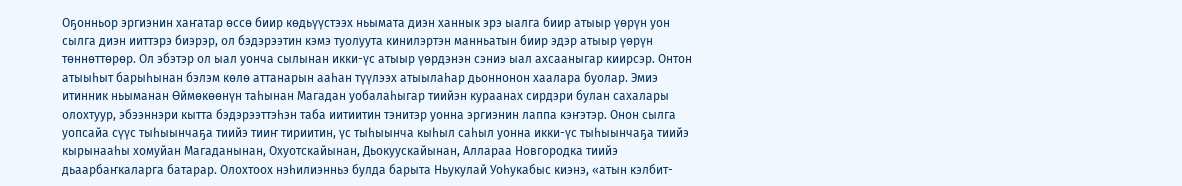Оҕонньор эргиэнин хаҥатар өссө биир көдьүүстээх ньымата диэн ханнык эрэ ыалга биир атыыр үөрүн уон сылга диэн ииттэрэ биэрэр, ол бэдэрээтин кэмэ туолуута кинилэртэн манньатын биир эдэр атыыр үөрүн төннөттөрөр. Ол эбэтэр ол ыал уонча сылынан икки-үс атыыр үөрдэнэн сэниэ ыал ахсааныгар киирсэр. Онтон атыыһыт барыһынан бэлэм көлө аттанарын ааһан түүлээх атыылаһар дьоннонон хаалара буолар. Эмиэ итинник ньыманан Өймөкөөнүн таһынан Магадан уобалаһыгар тиийэн кураанах сирдэри булан сахалары олохтуур, эбээннэри кытта бэдэрээттэһэн таба иитиитин тэнитэр уонна эргиэнин лаппа кэҥэтэр. Онон сылга уопсайа сүүс тыһыынчаҕа тиийэ тииҥ тириитин, үс тыһыынча кыһыл саһыл уонна икки-үс тыһыынчаҕа тиийэ кырынааһы хомуйан Магаданынан, Охуотскайынан, Дьокуускайынан, Аллараа Новгородка тиийэ дьаарбаҥкаларга батарар. Олохтоох нэһилиэнньэ булда барыта Ньукулай Уоһукабыс киэнэ, «атын кэлбит-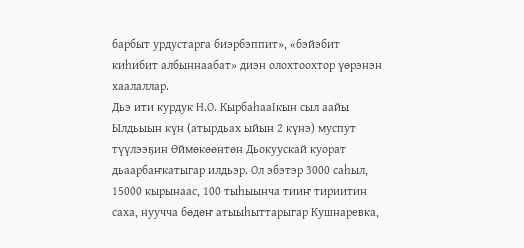барбыт урдустарга биэрбэппит», «бэйэбит киһибит албыннаабат» диэн олохтоохтор үөрэнэн хаалаллар.
Дьэ ити курдук Н.О. КырбаһааІкын сыл аайы Ылдьыын күн (атырдьах ыйын 2 күнэ) муспут түүлээҕин Өймөкөөнтөн Дьокуускай куорат дьаарбаҥкатыгар илдьэр. Ол эбэтэр 3000 саһыл, 15000 кырынаас, 100 тыһыынча тииҥ тириитин саха, нуучча бөдөҥ атыыһыттарыгар Кушнаревка,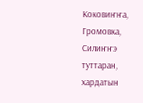Коковиҥҥа, Громовка, Силиҥҥэ туттаран, хардатын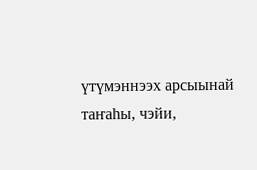үтүмэннээх арсыынай таҥаһы, чэйи,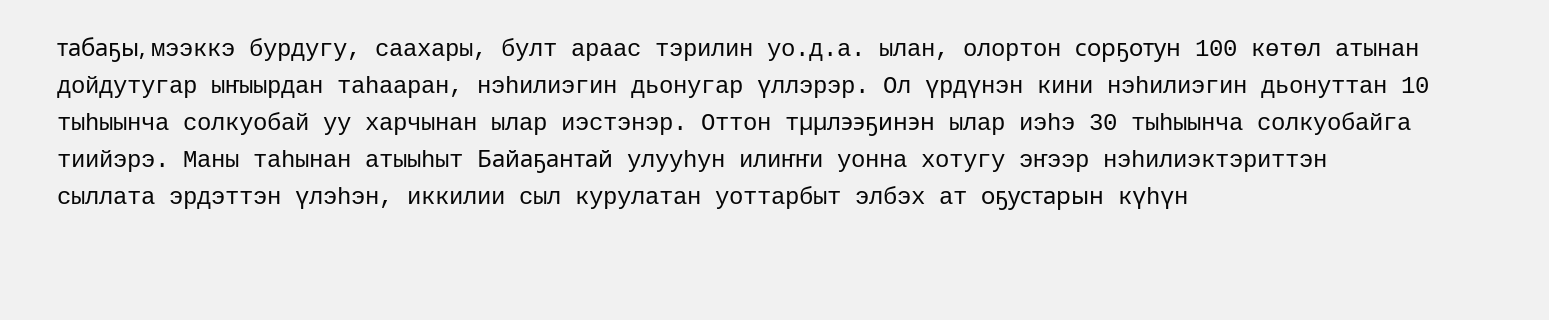табаҕы, мээккэ бурдугу, саахары, булт араас тэрилин уо.д.а. ылан, олортон сорҕотун 100 көтөл атынан дойдутугар ыҥыырдан таһааран, нэһилиэгин дьонугар үллэрэр. Ол үрдүнэн кини нэһилиэгин дьонуттан 10 тыһыынча солкуобай уу харчынан ылар иэстэнэр. Оттон тµµлээҕинэн ылар иэһэ 30 тыһыынча солкуобайга тиийэрэ. Маны таһынан атыыһыт Байаҕантай улууһун илиҥҥи уонна хотугу эҥээр нэһилиэктэриттэн сыллата эрдэттэн үлэһэн, иккилии сыл курулатан уоттарбыт элбэх ат оҕустарын күһүн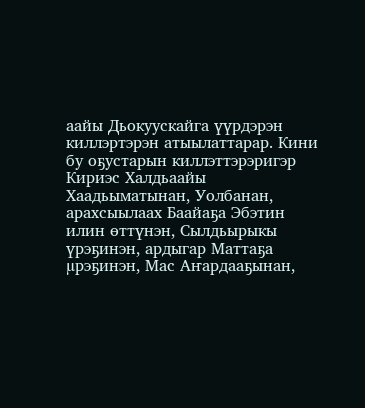аайы Дьокуускайга үүрдэрэн киллэртэрэн атыылаттарар. Кини бу оҕустарын киллэттэрэригэр Кириэс Халдьаайы Хаадьыматынан, Уолбанан, арахсыылаах Баайаҕа Эбэтин илин өттүнэн, Сылдьырыкы үрэҕинэн, ардыгар Маттаҕа µрэҕинэн, Мас Аҥардааҕынан,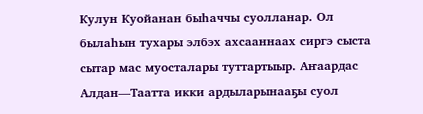Кулун Куойанан быһаччы суолланар. Ол былаһын тухары элбэх ахсааннаах сиргэ сыста сытар мас муосталары туттартыыр. Аҥаардас Алдан—Таатта икки ардыларынааҕы суол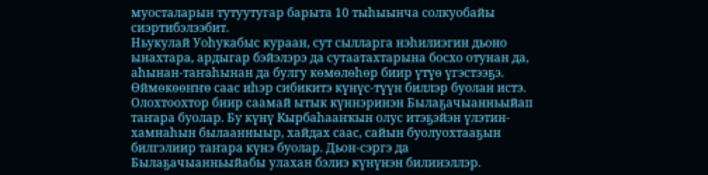муосталарын тутуутугар барыта 10 тыһыынча солкуобайы сиэртибэлээбит.
Ньукулай Уоһукабыс кураан, сут сылларга нэһилиэгин дьоно ынахтара, ардыгар бэйэлэрэ да сутаатахтарына босхо отунан да, аһынан-таҥаһынан да булгу көмөлөһөр биир үтүө үгэстээҕэ.
Өймөкөөҥҥө саас иһэр сибикитэ күнүс-түүн биллэр буолан истэ. Олохтоохтор биир саамай ытык күннэринэн Былаҕачыанньыйап таҥара буолар. Бу күнү Кырбаhааҥкын олус итэҕэйэн үлэтин-хамнаһын былаанныыр, хайдах саас, сайын буолуохтааҕын билгэлиир таҥара күнэ буолар. Дьон-сэргэ да Былаҕачыанньыйабы улахан бэлиэ күнүнэн билинэллэр.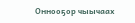Оннооҕор чыычаах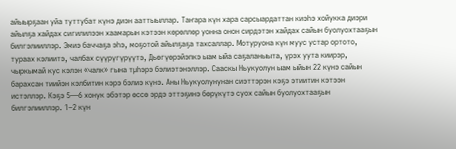айыырҕаан уйа туттубат күнэ диэн ааттыыллар. Таҥара күн хара сарсыардаттан киэһэ хойукка диэри айылҕа хайдах сигилилээн хаамарын кэтээн көрөллөр уонна онон сирдэтэн хайдах сайын буолуохтааҕын билгэлииллэр. Эмиэ баччаҕа эhэ, моҕотой айылҕаҕа тахсаллар. Мотуруона күн муус устар ортото, тураах кэлиитэ, чалбах сүүрүгүрүүтэ, Дьөгүөрэйэпкэ ыам ыйа саҕаланыыта, үрэх уута киирэр, чыркымай кус кэлэн «чалк» гына тµһэрэ бэлиэтэнэллэр. Сааскы Ньукуолун ыам ыйын 22 күнэ сайын барахсан тиийэн кэлбитин кэрэ бэлиэ күнэ. Аны Ньукуолунунан сиэттэрэн кэҕэ этиитин кэтээн истэллэр. Кэҕэ 5—6 хонук эбэтэр өссө эрдэ эттэҕинэ бөрүкүтэ суох сайын буолуохтааҕын билгэлииллэр. 1–2 күн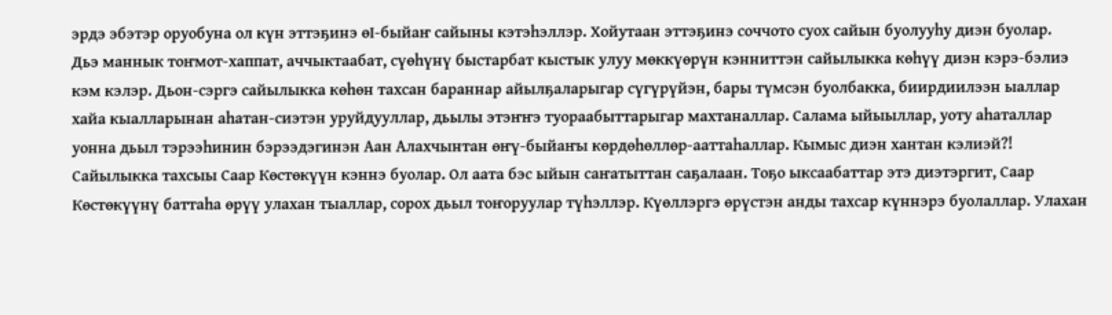эрдэ эбэтэр оруобуна ол күн эттэҕинэ өІ-быйаҥ сайыны кэтэһэллэр. Хойутаан эттэҕинэ соччото суох сайын буолууһу диэн буолар.
Дьэ маннык тоҥмот-хаппат, аччыктаабат, сүөһүнү быстарбат кыстык улуу мөккүөрүн кэнниттэн сайылыкка көһүү диэн кэрэ-бэлиэ кэм кэлэр. Дьон-сэргэ сайылыкка көһөн тахсан бараннар айылҕаларыгар сүгүрүйэн, бары түмсэн буолбакка, биирдиилээн ыаллар хайа кыалларынан аһатан-сиэтэн уруйдууллар, дьылы этэҥҥэ туораабыттарыгар махтаналлар. Салама ыйыыллар, уоту аһаталлар уонна дьыл тэрээһинин бэрээдэгинэн Аан Алахчынтан өҥү-быйаҥы көрдөһөллөр-ааттаһаллар. Кымыс диэн хантан кэлиэй?! Сайылыкка тахсыы Саар Көстөкүүн кэннэ буолар. Ол аата бэс ыйын саҥатыттан саҕалаан. Тоҕо ыксаабаттар этэ диэтэргит, Саар Көстөкүүнү баттаһа өрүү улахан тыаллар, сорох дьыл тоҥоруулар түһэллэр. Күөллэргэ өрүстэн анды тахсар күннэрэ буолаллар. Улахан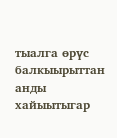тыалга өрүс балкыырыттан анды хайыытыгар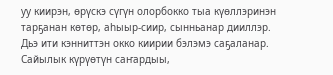уу киирэн, өрүскэ сүгүн олорбокко тыа күөллэринэн тарҕанан көтөр, аһыыр-сиир, сынньанар дииллэр. Дьэ ити кэнниттэн окко киирии бэлэмэ саҕаланар. Сайылык күрүөтүн саҥардыы,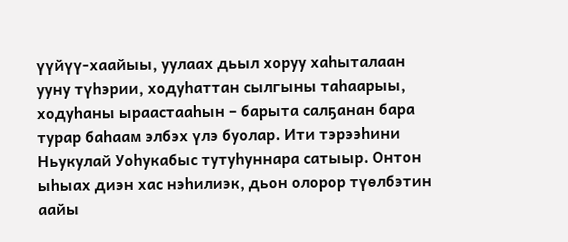үүйүү-хаайыы, уулаах дьыл хоруу хаһыталаан ууну түһэрии, ходуһаттан сылгыны таһаарыы, ходуһаны ыраастааһын – барыта салҕанан бара турар баһаам элбэх үлэ буолар. Ити тэрээһини Ньукулай Уоһукабыс тутуһуннара сатыыр. Онтон ыһыах диэн хас нэһилиэк, дьон олорор түөлбэтин аайы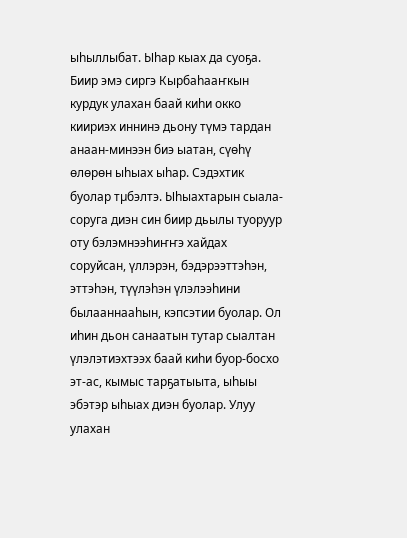ыһыллыбат. Ыһар кыах да суоҕа. Биир эмэ сиргэ Кырбаһааҥкын курдук улахан баай киһи окко киириэх иннинэ дьону түмэ тардан анаан-минээн биэ ыатан, сүөһү өлөрөн ыһыах ыһар. Сэдэхтик буолар тµбэлтэ. Ыһыахтарын сыала-соруга диэн син биир дьылы туоруур оту бэлэмнээһиҥҥэ хайдах соруйсан, үллэрэн, бэдэрээттэһэн, эттэһэн, түүлэһэн үлэлээһини былааннааһын, кэпсэтии буолар. Ол иһин дьон санаатын тутар сыалтан үлэлэтиэхтээх баай киһи буор-босхо эт-ас, кымыс тарҕатыыта, ыһыы эбэтэр ыһыах диэн буолар. Улуу улахан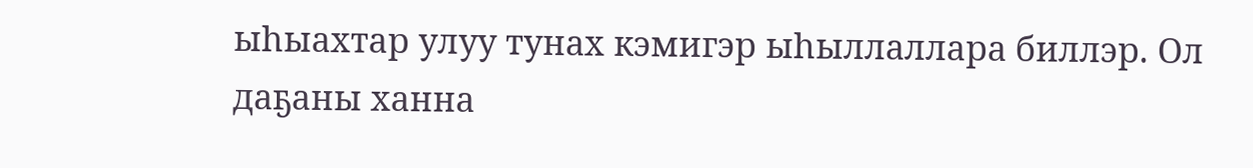ыһыахтар улуу тунах кэмигэр ыһыллаллара биллэр. Ол даҕаны ханна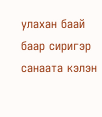улахан баай баар сиригэр санаата кэлэн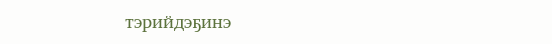тэрийдэҕинэ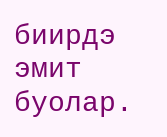биирдэ эмит буолар.